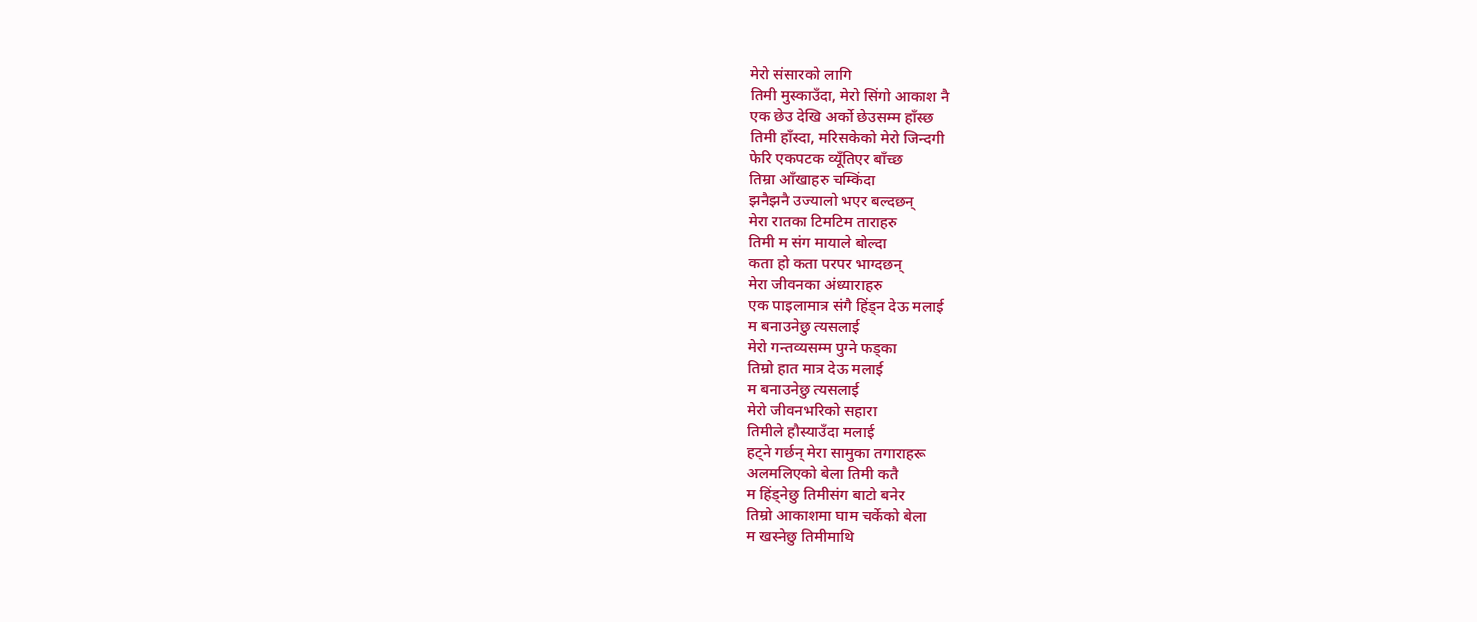मेरो संसारको लागि
तिमी मुस्काउँदा, मेरो सिंगो आकाश नै
एक छेउ देखि अर्को छेउसम्म हाँस्छ
तिमी हाँस्दा, मरिसकेको मेरो जिन्दगी
फेरि एकपटक व्यूँतिएर बाँच्छ
तिम्रा आँखाहरु चम्किंदा
झनैझनै उज्यालो भएर बल्दछन्
मेरा रातका टिमटिम ताराहरु
तिमी म संग मायाले बोल्दा
कता हो कता परपर भाग्दछन्
मेरा जीवनका अंध्याराहरु
एक पाइलामात्र संगै हिंड्न देऊ मलाई
म बनाउनेछु त्यसलाई
मेरो गन्तव्यसम्म पुग्ने फड्का
तिम्रो हात मात्र देऊ मलाई
म बनाउनेछु त्यसलाई
मेरो जीवनभरिको सहारा
तिमीले हौस्याउँदा मलाई
हट्ने गर्छन् मेरा सामुका तगाराहरू
अलमलिएको बेला तिमी कतै
म हिंड्नेछु तिमीसंग बाटो बनेर
तिम्रो आकाशमा घाम चर्केको बेला
म खस्नेछु तिमीमाथि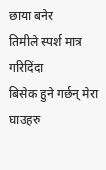छाया बनेर
तिमीले स्पर्श मात्र गरिदिंदा
बिसेक हुने गर्छन् मेरा घाउहरु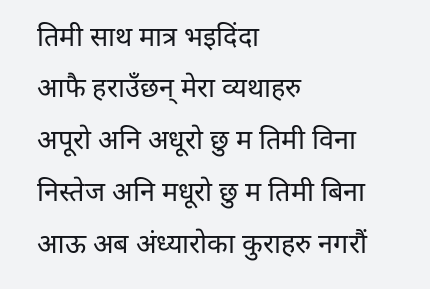तिमी साथ मात्र भइदिंदा
आफै हराउँछन् मेरा व्यथाहरु
अपूरो अनि अधूरो छु म तिमी विना
निस्तेज अनि मधूरो छु म तिमी बिना
आऊ अब अंध्यारोका कुराहरु नगरौं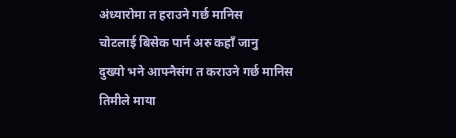अंध्यारोमा त हराउने गर्छ मानिस
चोटलाई बिसेक पार्न अरु कहाँ जानु
दुख्यो भने आफ्नैसंग त कराउने गर्छ मानिस
तिमीले माया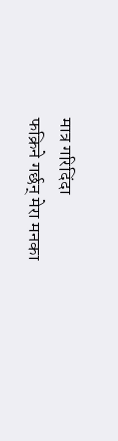मात्र गरिदिंदा
फक्रिने गर्छन् मेरा मनका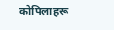कोपिलाहरू